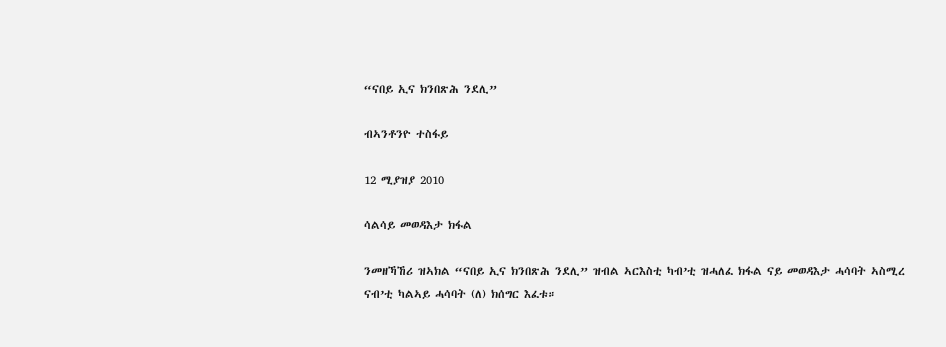“ናበይ ኢና ክንበጽሕ ንደሊ”

ብኣንቶንዮ ተስፋይ

12 ሚያዝያ 2010

ሳልሳይ መወዳእታ ክፋል

ንመዘኻኸሪ ዝኣክል “ናበይ ኢና ክንበጽሕ ንደሊ” ዝብል ኣርእስቲ ካብ’ቲ ዝሓለፈ ክፋል ናይ መወዳእታ ሓሳባት ኣስሚረ ናብ’ቲ ካልኣይ ሓሳባት (ለ) ክሰግር እፈቱ።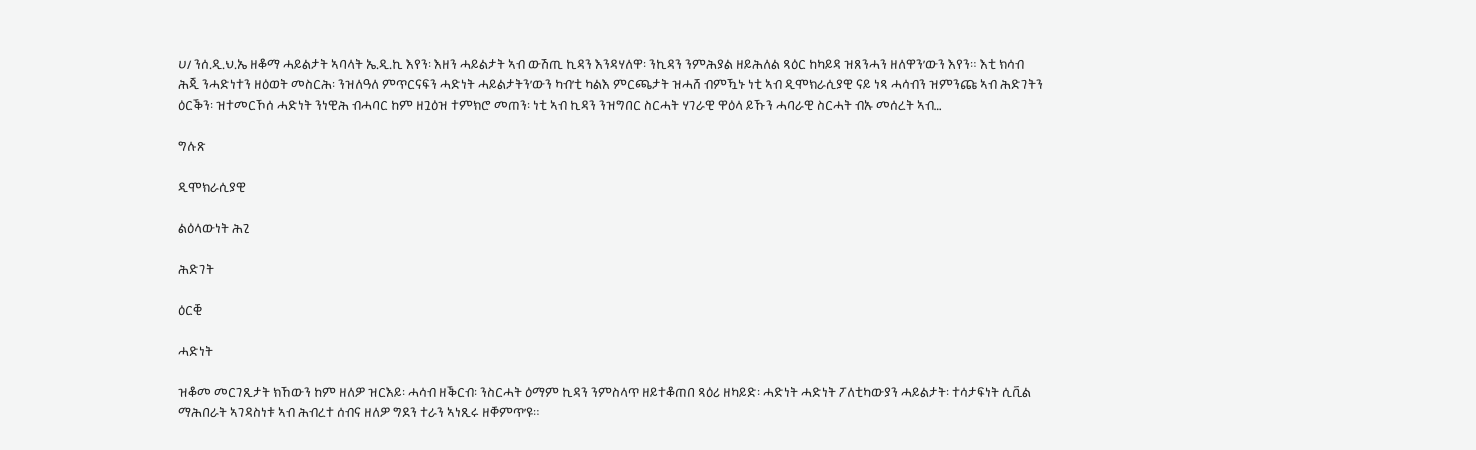ሀ/ ንሰ.ዲ.ህ.ኤ ዘቆማ ሓይልታት ኣባላት ኤ.ዲ.ኪ እየን፡ እዘን ሓይልታት ኣብ ውሽጢ ኪዳን እንዳሃለዋ፡ ንኪዳን ንምሕያል ዘይሕለል ጻዕር ከካይዳ ዝጸንሓን ዘለዋን’ውን እየን። እቲ ክሳብ ሕጂ ንሓድነተን ዘዕወት መስርሕ፡ ንዝለዓለ ምጥርናፍን ሓድነት ሓይልታትን’ውን ካብ’ቲ ካልእ ምርጫታት ዝሓሸ ብምዃኑ ነቲ ኣብ ዲሞክራሲያዊ ናይ ነጻ ሓሳብን ዝምንጩ ኣብ ሕድገትን ዕርቕን፡ ዝተመርኾሰ ሓድነት ንነዊሕ ብሓባር ከም ዘጓዕዝ ተምክሮ መጠን፡ ነቲ ኣብ ኪዳን ንዝግበር ስርሓት ሃገራዊ ዋዕላ ይኹን ሓባራዊ ስርሓት ብኡ መሰረት ኣብ…

ግሉጽ

ዲሞክራሲያዊ

ልዕላውነት ሕጊ

ሕድገት

ዕርቒ

ሓድነት

ዝቆመ መርገጺታት ክኸውን ከም ዘለዎ ዝርእይ፡ ሓሳብ ዘቕርብ፡ ንስርሓት ዕማም ኪዳን ንምስላጥ ዘይተቆጠበ ጻዕሪ ዘካይድ፡ ሓድነት ሓድነት ፖለቲካውያን ሓይልታት፡ ተሳታፍነት ሲቪል ማሕበራት ኣገዳስነቱ ኣብ ሕብረተ ሰብና ዘለዎ ግደን ተራን ኣነጺሩ ዘቐምጥ’ዩ።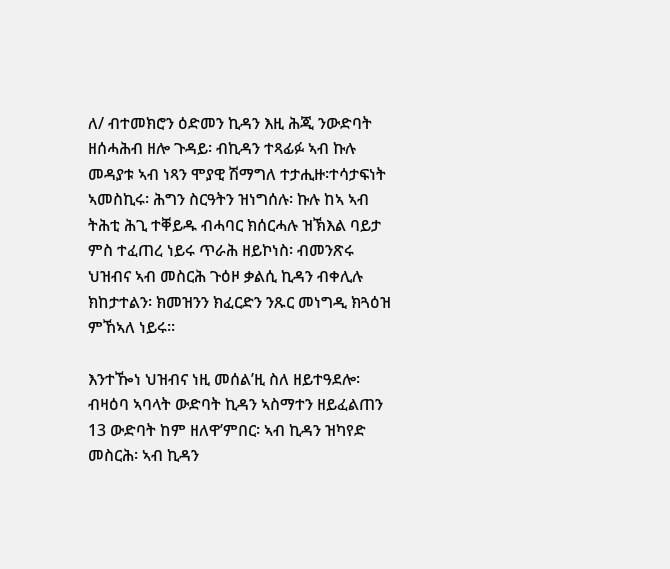ለ/ ብተመክሮን ዕድመን ኪዳን እዚ ሕጂ ንውድባት ዘሰሓሕብ ዘሎ ጉዳይ፡ ብኪዳን ተጻፊፉ ኣብ ኩሉ መዳያቱ ኣብ ነጻን ሞያዊ ሽማግለ ተታሒዙ፡ተሳታፍነት ኣመስኪሩ፡ ሕግን ስርዓትን ዝነግሰሉ፡ ኩሉ ከኣ ኣብ ትሕቲ ሕጊ ተቐይዱ ብሓባር ክሰርሓሉ ዝኽእል ባይታ ምስ ተፈጠረ ነይሩ ጥራሕ ዘይኮነስ፡ ብመንጽሩ ህዝብና ኣብ መስርሕ ጉዕዞ ቃልሲ ኪዳን ብቀሊሉ ክከታተልን፡ ክመዝንን ክፈርድን ንጹር መነግዲ ክጓዕዝ ምኸኣለ ነይሩ።

እንተዀነ ህዝብና ነዚ መሰል’ዚ ስለ ዘይተዓደሎ፡ ብዛዕባ ኣባላት ውድባት ኪዳን ኣስማተን ዘይፈልጠን 13 ውድባት ከም ዘለዋ’ምበር፡ ኣብ ኪዳን ዝካየድ መስርሕ፡ ኣብ ኪዳን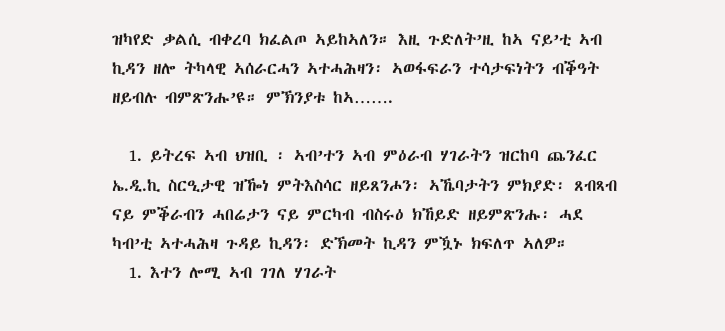ዝካየድ ቃልሲ ብቀረባ ክፈልጦ ኣይከኣለን። እዚ ጉድለት’ዚ ከኣ ናይ’ቲ ኣብ ኪዳን ዘሎ ትካላዊ ኣሰራርሓን ኣተሓሕዛን፡ ኣወፋፍራን ተሳታፍነትን ብቕዓት ዘይብሉ ብምጽንሑ’ዩ። ምኽንያቱ ከኣ…….

  1. ይትረፍ ኣብ ህዝቢ ፡ ኣብ’ተን ኣብ ምዕራብ ሃገራትን ዝርከባ ጨንፈር ኤ.ዲ.ኪ ስርዒታዊ ዝዀነ ምትእስሳር ዘይጸንሖን፡ ኣኼባታትን ምክያድ፡ ጸብጻብ ናይ ምቕራብን ሓበሬታን ናይ ምርካብ ብስሩዕ ክኸይድ ዘይምጽንሑ፡ ሓደ ካብ’ቲ ኣተሓሕዛ ጉዳይ ኪዳን፡ ድኽመት ኪዳን ምዃኑ ክፍለጥ ኣለዎ።
  1. እተን ሎሚ ኣብ ገገለ ሃገራት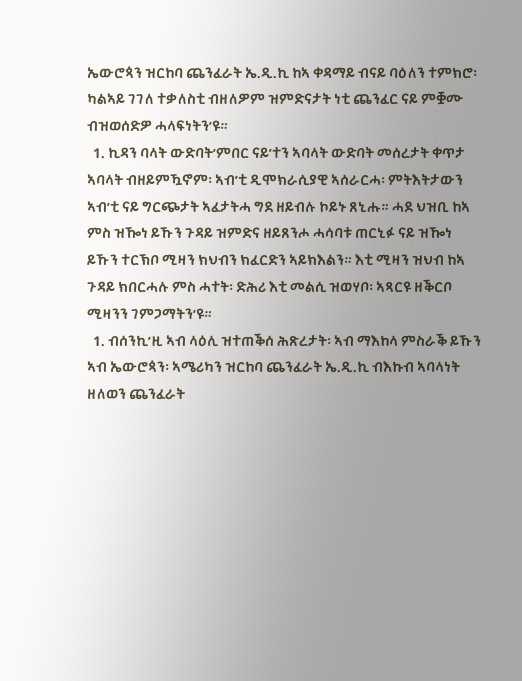ኤውሮጳን ዝርከባ ጨንፈራት ኤ.ዲ.ኪ ከኣ ቀዳማይ ብናይ ባዕለን ተምክሮ፡ ካልኣይ ገገለ ተቃለስቲ ብዘለዎም ዝምድናታት ነቲ ጨንፈር ናይ ምቛሙ ብዝወሰድዎ ሓላፍነትን’ዩ።
  1. ኪዳን ባላት ውድባት’ምበር ናይ’ተን ኣባላት ውድባት መሰረታት ቀጥታ ኣባላት ብዘይምዃኖም፡ ኣብ’ቲ ዲሞክራሲያዊ ኣሰራርሓ፡ ምትእትታውን ኣብ’ቲ ናይ ግርጭታት ኣፈታትሓ ግደ ዘይብሉ ኮይኑ ጸኒሑ። ሓደ ህዝቢ ከኣ ምስ ዝዀነ ይኹን ጉዳይ ዝምድና ዘይጸንሖ ሓሳባቱ ጠርኒፉ ናይ ዝዀነ ይኹን ተርኽቦ ሚዛን ክህብን ክፈርድን ኣይክእልን። እቲ ሚዛን ዝህብ ከኣ ጉዳይ ክበርሓሉ ምስ ሓተት፡ ድሕሪ እቲ መልሲ ዝወሃቦ፡ ኣጻርዩ ዘቕርቦ ሚዛንን ገምጋማትን’ዩ።
  1. ብሰንኪ’ዚ ኣብ ላዕሊ ዝተጠቕሰ ሕጽረታት፡ ኣብ ማእከላ ምስራቕ ይኹን ኣብ ኤውሮጳን፡ ኣሜሪካን ዝርከባ ጨንፈራት ኤ.ዲ.ኪ ብእኩብ ኣባላነት ዘለወን ጨንፈራት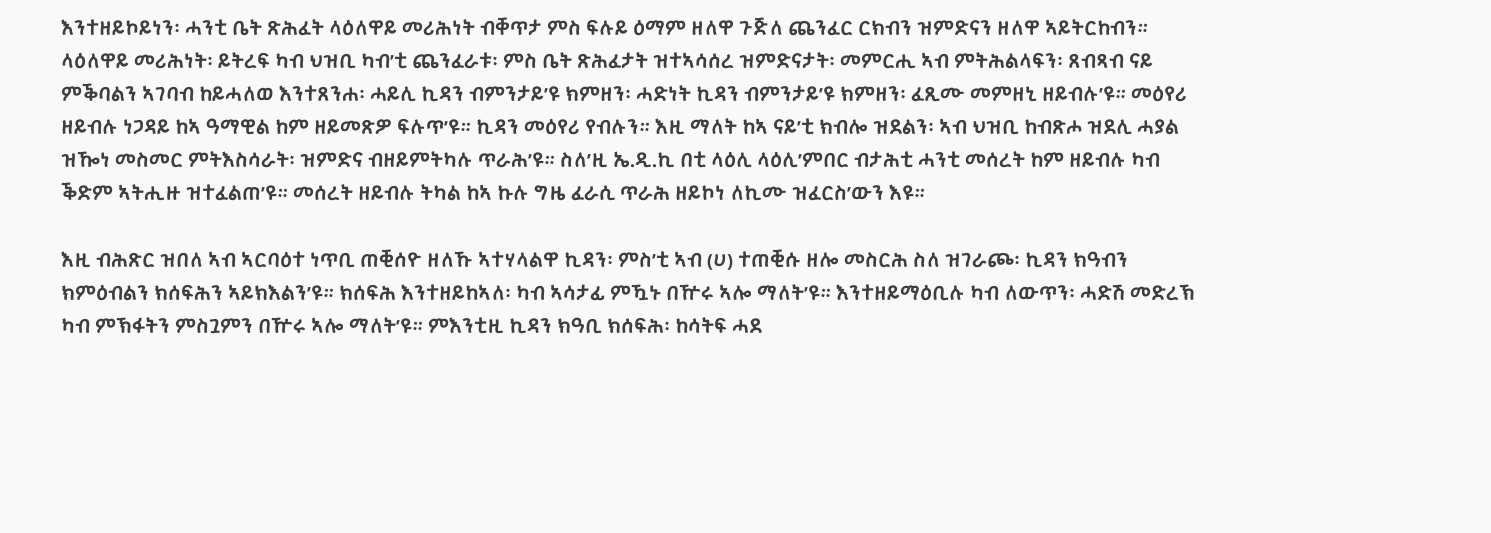እንተዘይኮይነን፡ ሓንቲ ቤት ጽሕፈት ላዕለዋይ መሪሕነት ብቐጥታ ምስ ፍሉይ ዕማም ዘለዋ ጉጅለ ጨንፈር ርክብን ዝምድናን ዘለዋ ኣይትርከብን። ላዕለዋይ መሪሕነት፡ ይትረፍ ካብ ህዝቢ ካብ’ቲ ጨንፈራቱ፡ ምስ ቤት ጽሕፈታት ዝተኣሳሰረ ዝምድናታት፡ መምርሒ ኣብ ምትሕልላፍን፡ ጸብጻብ ናይ ምቕባልን ኣገባብ ከይሓለወ እንተጸንሐ፡ ሓይሊ ኪዳን ብምንታይ’ዩ ክምዘን፡ ሓድነት ኪዳን ብምንታይ’ዩ ክምዘን፡ ፈጺሙ መምዘኒ ዘይብሉ’ዩ። መዕየሪ ዘይብሉ ነጋዳይ ከኣ ዓማዊል ከም ዘይመጽዎ ፍሉጥ’ዩ። ኪዳን መዕየሪ የብሉን። እዚ ማለት ከኣ ናይ’ቲ ክብሎ ዝደልን፡ ኣብ ህዝቢ ከብጽሖ ዝደሊ ሓያል ዝዀነ መስመር ምትእስሳራት፡ ዝምድና ብዘይምትካሉ ጥራሕ’ዩ። ስለ’ዚ ኤ.ዲ.ኪ በቲ ላዕሊ ላዕሊ’ምበር ብታሕቲ ሓንቲ መሰረት ከም ዘይብሉ ካብ ቕድም ኣትሒዙ ዝተፈልጠ’ዩ። መሰረት ዘይብሉ ትካል ከኣ ኩሉ ግዜ ፈራሲ ጥራሕ ዘይኮነ ለኪሙ ዝፈርስ’ውን እዩ።

እዚ ብሕጽር ዝበለ ኣብ ኣርባዕተ ነጥቢ ጠቒሰዮ ዘለኹ ኣተሃላልዋ ኪዳን፡ ምስ’ቲ ኣብ (ሀ) ተጠቒሱ ዘሎ መስርሕ ስለ ዝገራጮ፡ ኪዳን ክዓብን ክምዕብልን ክሰፍሕን ኣይክእልን’ዩ። ክሰፍሕ እንተዘይከኣለ፡ ካብ ኣሳታፊ ምዃኑ በዅሩ ኣሎ ማለት’ዩ። እንተዘይማዕቢሉ ካብ ለውጥን፡ ሓድሽ መድረኽ ካብ ምኽፋትን ምስጓምን በዅሩ ኣሎ ማለት’ዩ። ምእንቲዚ ኪዳን ክዓቢ ክሰፍሕ፡ ከሳትፍ ሓደ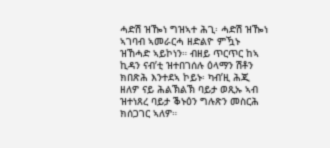ሓድሽ ዝዀነ ግዝኣተ ሕጊ፡ ሓድሽ ዝዀነ ኣገባብ ኣመራርሓ ዘድልዮ ምዃኑ ዝኸሓድ ኣይኮነን። ብዘይ ጥርጥር ከኣ ኪዳን ናብ’ቲ ዝተበገሰሉ ዕላማን ሽቶን ክበጽሕ እንተደኣ ኮይኑ፡ ካብ’ዚ ሕጂ ዘለዎ ናይ ሕልኽልኽ ባይታ ወጺኡ ኣብ ዝተነጸረ ባይታ ቕኑዕን ግሉጽን መስርሕ ክሰጋገር ኣለዎ።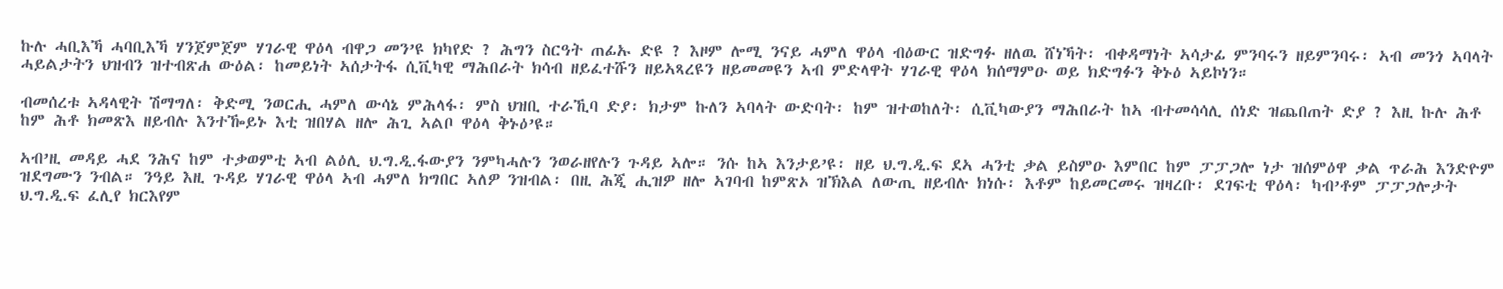ኩሉ ሓቢእኻ ሓባቢእኻ ሃንጀምጀም ሃገራዊ ዋዕላ ብዋጋ መን’ዩ ክካየድ ? ሕግን ስርዓት ጠፊኡ ድዩ ? እዞም ሎሚ ንናይ ሓምለ ዋዕላ ብዕውር ዝድግፉ ዘለዉ ሸነኻት፡ ብቀዳማነት ኣሳታፊ ምንባሩን ዘይምንባሩ፡ ኣብ መንጎ ኣባላት ሓይልታትን ህዝብን ዝተብጽሐ ውዕል፡ ከመይነት ኣሰታትፋ ሲቪካዊ ማሕበራት ክሳብ ዘይፈተሹን ዘይኣጻረዩን ዘይመመዩን ኣብ ምድላዋት ሃገራዊ ዋዕላ ክሰማምዑ ወይ ክድግፉን ቅኑዕ ኣይኮነን።

ብመሰረቱ ኣዳላዊት ሽማግለ፡ ቅድሚ ንወርሒ ሓምለ ውሳኔ ምሕላፋ፡ ምስ ህዝቢ ተራኺባ ድያ፡ ክታም ኩለን ኣባላት ውድባት፡ ከም ዝተወከለት፡ ሲቪካውያን ማሕበራት ከኣ ብተመሳሳሊ ሰነድ ዝጨበጠት ድያ ? እዚ ኩሉ ሕቶ ከም ሕቶ ክመጽእ ዘይብሉ እንተዀይኑ እቲ ዝበሃል ዘሎ ሕጊ ኣልቦ ዋዕላ ቅኑዕ’ዩ።

ኣብ’ዚ መዳይ ሓደ ንሕና ከም ተቃወምቲ ኣብ ልዕሊ ህ.ግ.ዲ.ፋውያን ንምካሓሉን ንወራዘየሉን ጉዳይ ኣሎ። ንሱ ከኣ እንታይ’ዩ፡ ዘይ ህ.ግ.ዲ.ፍ ደኣ ሓንቲ ቃል ይስምዑ እምበር ከም ፓፓጋሎ ነታ ዝሰምዕዋ ቃል ጥራሕ እንድዮም ዝደግሙን ንብል። ንዓይ እዚ ጉዳይ ሃገራዊ ዋዕላ ኣብ ሓምለ ክግበር ኣለዎ ንዝብል፡ በዚ ሕጂ ሒዝዎ ዘሎ ኣገባብ ከምጽኦ ዝኽእል ለውጢ ዘይብሉ ክነሱ፡ እቶም ከይመርመሩ ዝዛረቡ፡ ደገፍቲ ዋዕላ፡ ካብ’ቶም ፓፓጋሎታት ህ.ግ.ዲ.ፍ ፈሊየ ክርእየም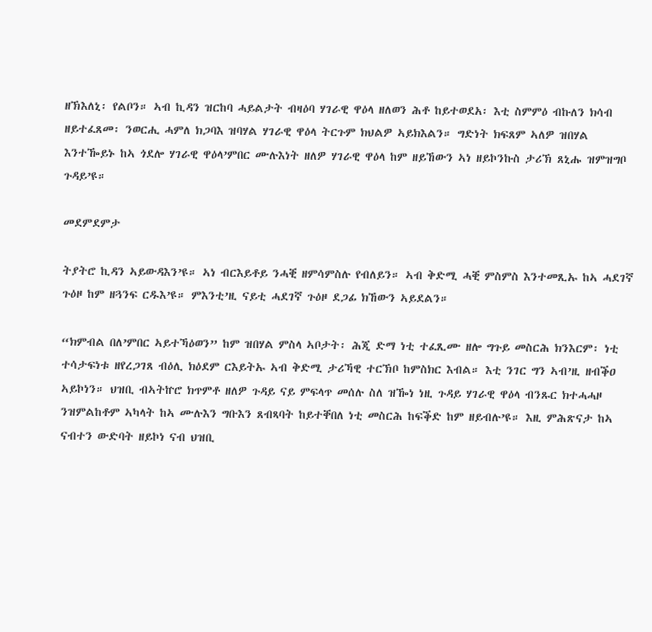ዘኽእለኒ፡ የልቦን። ኣብ ኪዳን ዝርከባ ሓይልታት ብዛዕባ ሃገራዊ ዋዕላ ዘለወን ሕቶ ከይተወደአ፡ እቲ ስምምዕ ብኩለን ክሳብ ዘይተፈጸመ፡ ንወርሒ ሓምለ ክጋባእ ዝባሃል ሃገራዊ ዋዕላ ትርጉም ክህልዎ ኣይክእልን። ግድነት ክፍጸም ኣለዎ ዝበሃል እንተዀይኑ ከኣ ጎደሎ ሃገራዊ ዋዕላ’ምበር ሙሉእነት ዘለዎ ሃገራዊ ዋዕላ ከም ዘይኸውን ኣነ ዘይኮንኩስ ታሪኽ ጸኒሑ ዝምዝግቦ ጉዳይ’ዩ።

መደምደምታ

ትያትሮ ኪዳን ኣይውዳእን’ዩ። ኣነ ብርእይቶይ ንሓቒ ዘምሳምስሉ የብለይን። ኣብ ቅድሚ ሓቒ ምስምስ እንተመጺኡ ከኣ ሓደገኛ ጉዕዞ ከም ዘጓንፍ ርዱእ’ዩ። ምእንቲ’ዚ ናይቲ ሓደገኛ ጉዕዞ ደጋፊ ክኸውን ኣይደልን።

“ክምብል በለ’ምበር ኣይተኻዕወን” ከም ዝበሃል ምስላ ኣቦታት፡ ሕጂ ድማ ነቲ ተፈጺሙ ዘሎ ግጉይ መስርሕ ክንእርም፡ ነቲ ተሳታፍነቱ ዘየረጋገጸ ብዕሊ ክዕደም ርእይትኡ ኣብ ቅድሚ ታሪኻዊ ተርኽቦ ከምስክር እብል። እቲ ንገር ግን ኣብ’ዚ ዘብቕዐ ኣይኮነን። ህዝቢ ብኣትኵሮ ክጥምቶ ዘለዎ ጉዳይ ናይ ምፍላጥ መሰሉ ስለ ዝዀነ ነዚ ጉዳይ ሃገራዊ ዋዕላ ብንጹር ክተሓሓዞ ንዝምልከቶም ኣካላት ከኣ ሙሉእን ግቡእን ጸብጻባት ከይተቐበለ ነቲ መስርሕ ከፍቕድ ከም ዘይብሉ’ዩ። እዚ ምሕጽናታ ከኣ ናብተን ውድባት ዘይኮነ ናብ ህዝቢ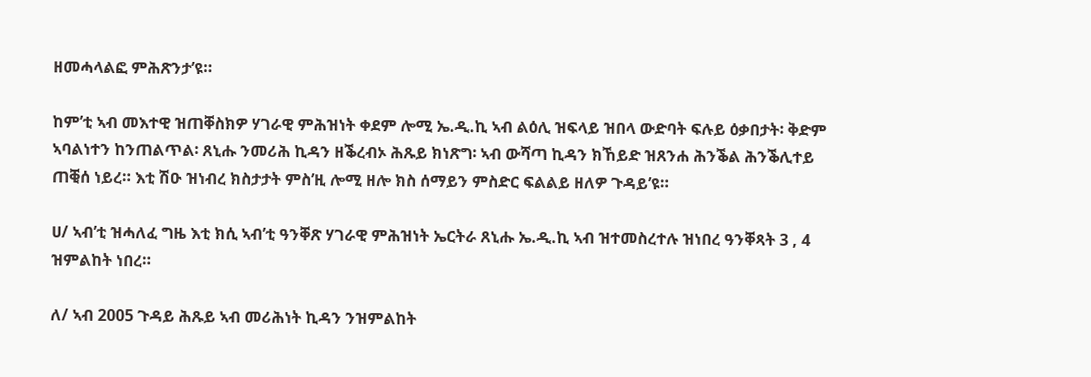ዘመሓላልፎ ምሕጽንታ’ዩ።

ከም’ቲ ኣብ መእተዊ ዝጠቐስክዎ ሃገራዊ ምሕዝነት ቀደም ሎሚ ኤ.ዲ.ኪ ኣብ ልዕሊ ዝፍላይ ዝበላ ውድባት ፍሉይ ዕቃበታት፡ ቅድም ኣባልነተን ከንጠልጥል፡ ጸኒሑ ንመሪሕ ኪዳን ዘቕረብኦ ሕጹይ ክነጽግ፡ ኣብ ውሻጣ ኪዳን ክኸይድ ዝጸንሐ ሕንቕል ሕንቕሊተይ ጠቒሰ ነይረ። እቲ ሽዑ ዝነብረ ክስታታት ምስ’ዚ ሎሚ ዘሎ ክስ ሰማይን ምስድር ፍልልይ ዘለዎ ጉዳይ’ዩ።

ሀ/ ኣብ’ቲ ዝሓለፈ ግዜ እቲ ክሲ ኣብ’ቲ ዓንቐጽ ሃገራዊ ምሕዝነት ኤርትራ ጸኒሑ ኤ.ዲ.ኪ ኣብ ዝተመስረተሉ ዝነበረ ዓንቐጻት 3 , 4 ዝምልከት ነበረ።

ለ/ ኣብ 2005 ጉዳይ ሕጹይ ኣብ መሪሕነት ኪዳን ንዝምልከት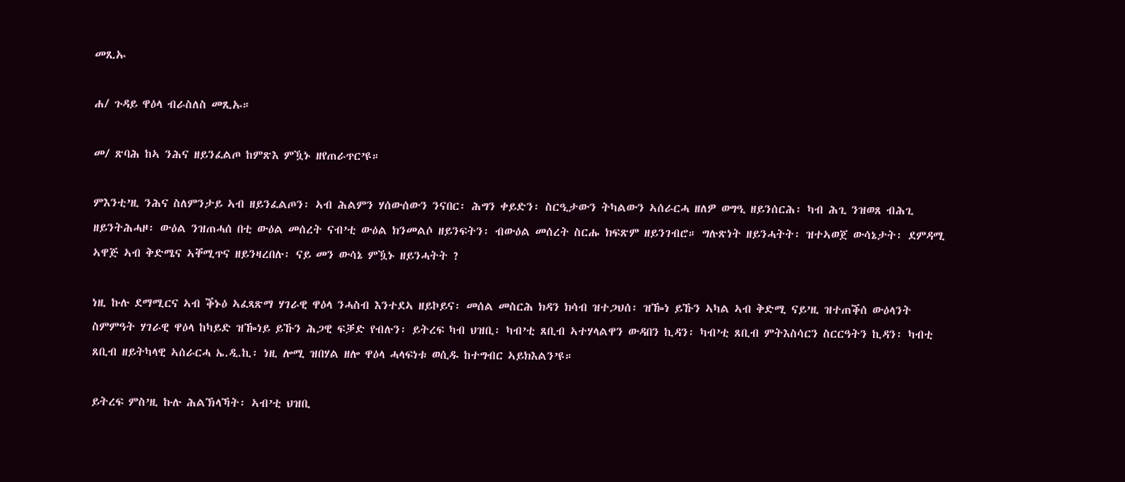መጺኡ

ሐ/ ጉዳይ ዋዕላ ብራስለስ መጺኡ።

መ/ ጽባሕ ከኣ ንሕና ዘይንፈልጦ ከምጽእ ምዃኑ ዘየጠራጥር’ዩ።

ምእንቲ’ዚ ንሕና ስለምንታይ ኣብ ዘይንፈልጦን፡ ኣብ ሕልምን ሃሰውሰውን ንናበር፡ ሕግን ቀይድን፡ ስርዒታውን ትካልውን ኣሰራርሓ ዘለዎ ወግዒ ዘይንሰርሕ፡ ካብ ሕጊ ንዝወጸ ብሕጊ ዘይንትሕሓዞ፡ ውዕል ንዝጠሓሰ በቲ ውዕል መሰረት ናብ’ቲ ውዕል ክንመልሶ ዘይንፍትን፡ ብውዕል መሰረት ስርሑ ክፍጽም ዘይንገብሮ። ግሉጽነት ዘይንሓትት፡ ዝተኣወጀ ውሳኔታት፡ ደምዳሚ ኣዋጅ ኣብ ቅድሜና ኣቐሚጥና ዘይንዛረበሉ፡ ናይ መን ውሳኔ ምዃኑ ዘይንሓትት ?

ነዚ ኩሉ ደማሚርና ኣብ ቕኑዕ ኣፈጻጽማ ሃገራዊ ዋዕላ ንሓስብ እንተደኣ ዘይኮይና፡ መሰል መስርሕ ክዳን ክሳብ ዝተጋህሰ፡ ዝዀነ ይኹን ኣካል ኣብ ቅድሚ ናይ’ዚ ዝተጠቕሰ ውዕላንት ስምምዓት ሃገራዊ ዋዕላ ከካይድ ዝዀነይ ይኹን ሕጋዊ ፍቓድ የብሉን፡ ይትረፍ ካብ ህዝቢ፡ ካብ’ቲ ጸቢብ ኣተሃላልዋን ውዳበን ኪዳን፡ ካብ’ቲ ጸቢብ ምትእስሳርን ስርርዓትን ኪዳን፡ ካብቲ ጸቢብ ዘይትካላዊ ኣሰራርሓ ኤ.ዲ.ኪ፡ ነዚ ሎሚ ዝበሃል ዘሎ ዋዕላ ሓላፍነቱ ወሲዱ ከተግብር ኣይክእልን’ዩ።

ይትረፍ ምስ’ዚ ኩሉ ሕልኽላኻት፡ ኣብ’ቲ ህዝቢ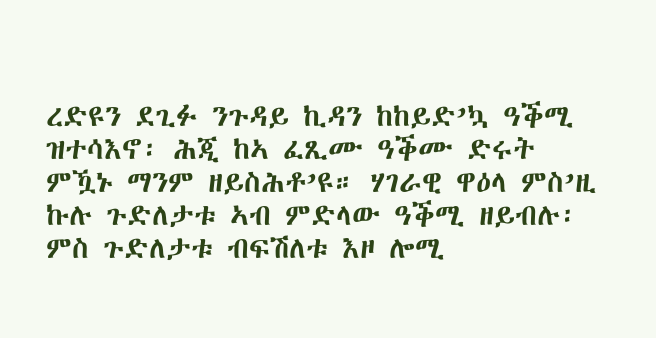ረድዩን ደጊፉ ንጉዳይ ኪዳን ከከይድ’ኳ ዓቕሚ ዝተሳእኖ፡ ሕጂ ከኣ ፈጺሙ ዓቕሙ ድሩት ምዃኑ ማንም ዘይስሕቶ’ዩ። ሃገራዊ ዋዕላ ምስ’ዚ ኩሉ ጉድለታቱ ኣብ ምድላው ዓቕሚ ዘይብሉ፡ ምስ ጉድለታቱ ብፍሽለቱ እዞ ሎሚ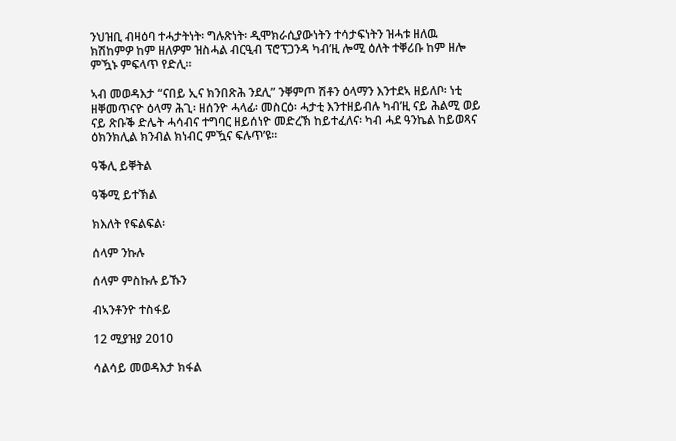ንህዝቢ ብዛዕባ ተሓታትነት፡ ግሉጽነት፡ ዲሞክራሲያውነትን ተሳታፍነትን ዝሓቱ ዘለዉ ክሽከምዎ ከም ዘለዎም ዝስሓል ብርዒብ ፕሮፕጋንዳ ካብ’ዚ ሎሚ ዕለት ተቐሪቡ ከም ዘሎ ምዃኑ ምፍላጥ የድሊ።

ኣብ መወዳእታ “ናበይ ኢና ክንበጽሕ ንደሊ” ንቐምጦ ሽቶን ዕላማን እንተደኣ ዘይለቦ፡ ነቲ ዘቐመጥናዮ ዕላማ ሕጊ፡ ዘሰንዮ ሓላፊ፡ መስርዕ፡ ሓታቲ እንተዘይብሉ ካብ’ዚ ናይ ሕልሚ ወይ ናይ ጽቡቕ ድሌት ሓሳብና ተግባር ዘይሰነዮ መድረኽ ከይተፈለና፡ ካብ ሓደ ዓንኬል ከይወጻና ዕክንክሊል ክንብል ክነብር ምዃና ፍሉጥ’ዩ።

ዓቕሊ ይቐትል

ዓቕሚ ይተኽል

ክእለት የፍልፍል፡

ሰላም ንኩሉ

ሰላም ምስኩሉ ይኹን

ብኣንቶንዮ ተስፋይ

12 ሚያዝያ 2010

ሳልሳይ መወዳእታ ክፋል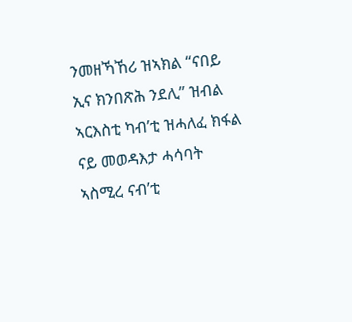ንመዘኻኸሪ ዝኣክል “ናበይ ኢና ክንበጽሕ ንደሊ” ዝብል ኣርእስቲ ካብ’ቲ ዝሓለፈ ክፋል ናይ መወዳእታ ሓሳባት ኣስሚረ ናብ’ቲ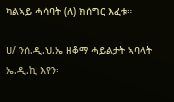ካልኣይ ሓሳባት (ለ) ክሰግር እፈቱ።

ሀ/ ንሰ.ዲ.ህ.ኤ ዘቆማ ሓይልታት ኣባላት ኤ.ዲ.ኪ እየን፡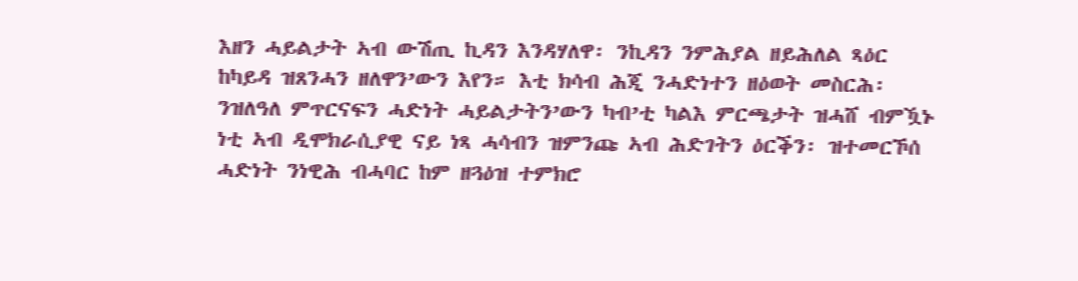እዘን ሓይልታት ኣብ ውሽጢ ኪዳን እንዳሃለዋ፡ ንኪዳን ንምሕያል ዘይሕለል ጻዕር ከካይዳ ዝጸንሓን ዘለዋን’ውን እየን። እቲ ክሳብ ሕጂ ንሓድነተን ዘዕወት መስርሕ፡ ንዝለዓለ ምጥርናፍን ሓድነት ሓይልታትን’ውን ካብ’ቲ ካልእ ምርጫታት ዝሓሸ ብምዃኑ ነቲ ኣብ ዲሞክራሲያዊ ናይ ነጻ ሓሳብን ዝምንጩ ኣብ ሕድገትን ዕርቕን፡ ዝተመርኾሰ ሓድነት ንነዊሕ ብሓባር ከም ዘጓዕዝ ተምክሮ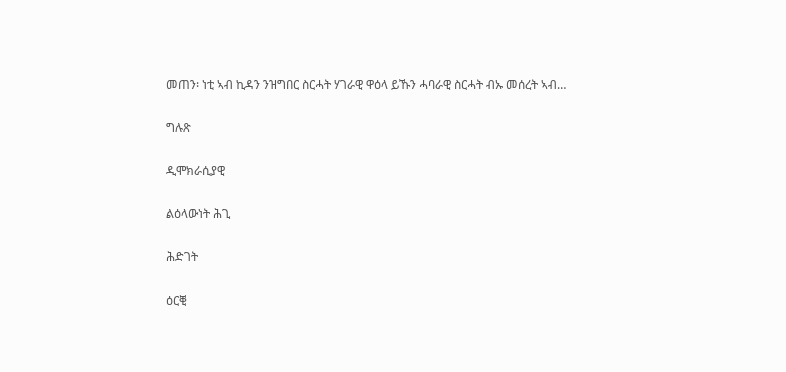መጠን፡ ነቲ ኣብ ኪዳን ንዝግበር ስርሓት ሃገራዊ ዋዕላ ይኹን ሓባራዊ ስርሓት ብኡ መሰረት ኣብ…

ግሉጽ

ዲሞክራሲያዊ

ልዕላውነት ሕጊ

ሕድገት

ዕርቒ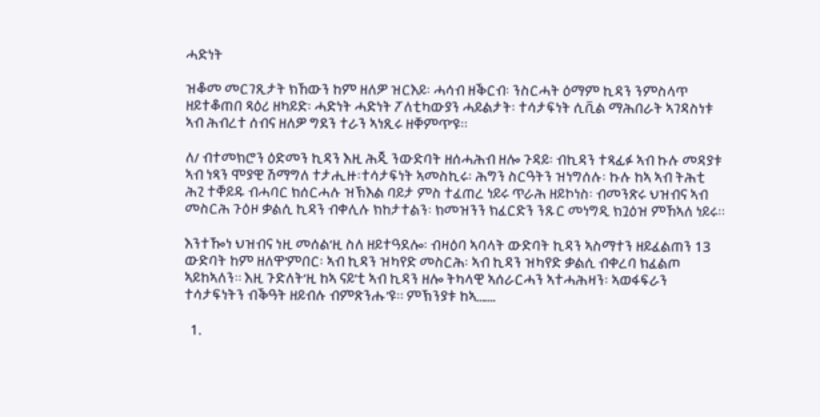ሓድነት

ዝቆመ መርገጺታት ክኸውን ከም ዘለዎ ዝርእይ፡ ሓሳብ ዘቕርብ፡ ንስርሓት ዕማም ኪዳን ንምስላጥ ዘይተቆጠበ ጻዕሪ ዘካይድ፡ ሓድነት ሓድነት ፖለቲካውያን ሓይልታት፡ ተሳታፍነት ሲቪል ማሕበራት ኣገዳስነቱ ኣብ ሕብረተ ሰብና ዘለዎ ግደን ተራን ኣነጺሩ ዘቐምጥ’ዩ።

ለ/ ብተመክሮን ዕድመን ኪዳን እዚ ሕጂ ንውድባት ዘሰሓሕብ ዘሎ ጉዳይ፡ ብኪዳን ተጻፊፉ ኣብ ኩሉ መዳያቱ ኣብ ነጻን ሞያዊ ሽማግለ ተታሒዙ፡ተሳታፍነት ኣመስኪሩ፡ ሕግን ስርዓትን ዝነግሰሉ፡ ኩሉ ከኣ ኣብ ትሕቲ ሕጊ ተቐይዱ ብሓባር ክሰርሓሉ ዝኽእል ባይታ ምስ ተፈጠረ ነይሩ ጥራሕ ዘይኮነስ፡ ብመንጽሩ ህዝብና ኣብ መስርሕ ጉዕዞ ቃልሲ ኪዳን ብቀሊሉ ክከታተልን፡ ክመዝንን ክፈርድን ንጹር መነግዲ ክጓዕዝ ምኸኣለ ነይሩ።

እንተዀነ ህዝብና ነዚ መሰል’ዚ ስለ ዘይተዓደሎ፡ ብዛዕባ ኣባላት ውድባት ኪዳን ኣስማተን ዘይፈልጠን 13 ውድባት ከም ዘለዋ’ምበር፡ ኣብ ኪዳን ዝካየድ መስርሕ፡ ኣብ ኪዳን ዝካየድ ቃልሲ ብቀረባ ክፈልጦ ኣይከኣለን። እዚ ጉድለት’ዚ ከኣ ናይ’ቲ ኣብ ኪዳን ዘሎ ትካላዊ ኣሰራርሓን ኣተሓሕዛን፡ ኣወፋፍራን ተሳታፍነትን ብቕዓት ዘይብሉ ብምጽንሑ’ዩ። ምኽንያቱ ከኣ…….

  1.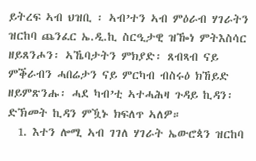ይትረፍ ኣብ ህዝቢ ፡ ኣብ’ተን ኣብ ምዕራብ ሃገራትን ዝርከባ ጨንፈር ኤ.ዲ.ኪ ስርዒታዊ ዝዀነ ምትእስሳር ዘይጸንሖን፡ ኣኼባታትን ምክያድ፡ ጸብጻብ ናይ ምቕራብን ሓበሬታን ናይ ምርካብ ብስሩዕ ክኸይድ ዘይምጽንሑ፡ ሓደ ካብ’ቲ ኣተሓሕዛ ጉዳይ ኪዳን፡ ድኽመት ኪዳን ምዃኑ ክፍለጥ ኣለዎ።
  1. እተን ሎሚ ኣብ ገገለ ሃገራት ኤውሮጳን ዝርከባ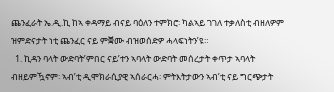ጨንፈራት ኤ.ዲ.ኪ ከኣ ቀዳማይ ብናይ ባዕለን ተምክሮ፡ ካልኣይ ገገለ ተቃለስቲ ብዘለዎም ዝምድናታት ነቲ ጨንፈር ናይ ምቛሙ ብዝወሰድዎ ሓላፍነትን’ዩ።
  1. ኪዳን ባላት ውድባት’ምበር ናይ’ተን ኣባላት ውድባት መሰረታት ቀጥታ ኣባላት ብዘይምዃኖም፡ ኣብ’ቲ ዲሞክራሲያዊ ኣሰራርሓ፡ ምትእትታውን ኣብ’ቲ ናይ ግርጭታት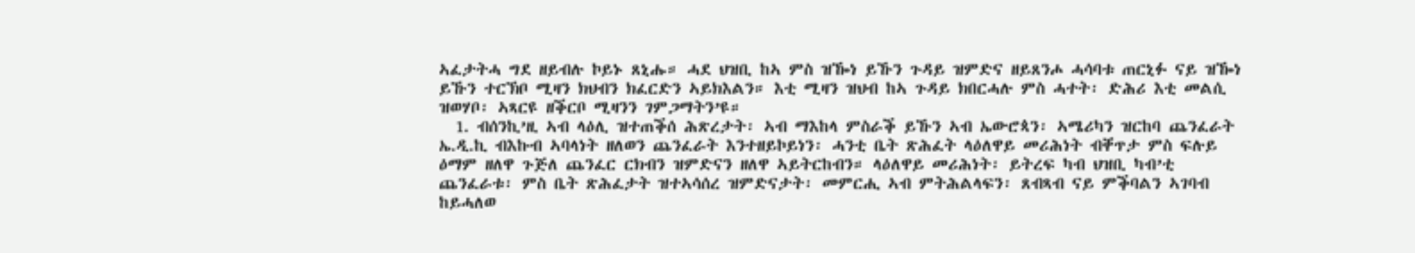ኣፈታትሓ ግደ ዘይብሉ ኮይኑ ጸኒሑ። ሓደ ህዝቢ ከኣ ምስ ዝዀነ ይኹን ጉዳይ ዝምድና ዘይጸንሖ ሓሳባቱ ጠርኒፉ ናይ ዝዀነ ይኹን ተርኽቦ ሚዛን ክህብን ክፈርድን ኣይክእልን። እቲ ሚዛን ዝህብ ከኣ ጉዳይ ክበርሓሉ ምስ ሓተት፡ ድሕሪ እቲ መልሲ ዝወሃቦ፡ ኣጻርዩ ዘቕርቦ ሚዛንን ገምጋማትን’ዩ።
  1. ብሰንኪ’ዚ ኣብ ላዕሊ ዝተጠቕሰ ሕጽረታት፡ ኣብ ማእከላ ምስራቕ ይኹን ኣብ ኤውሮጳን፡ ኣሜሪካን ዝርከባ ጨንፈራት ኤ.ዲ.ኪ ብእኩብ ኣባላነት ዘለወን ጨንፈራት እንተዘይኮይነን፡ ሓንቲ ቤት ጽሕፈት ላዕለዋይ መሪሕነት ብቐጥታ ምስ ፍሉይ ዕማም ዘለዋ ጉጅለ ጨንፈር ርክብን ዝምድናን ዘለዋ ኣይትርከብን። ላዕለዋይ መሪሕነት፡ ይትረፍ ካብ ህዝቢ ካብ’ቲ ጨንፈራቱ፡ ምስ ቤት ጽሕፈታት ዝተኣሳሰረ ዝምድናታት፡ መምርሒ ኣብ ምትሕልላፍን፡ ጸብጻብ ናይ ምቕባልን ኣገባብ ከይሓለወ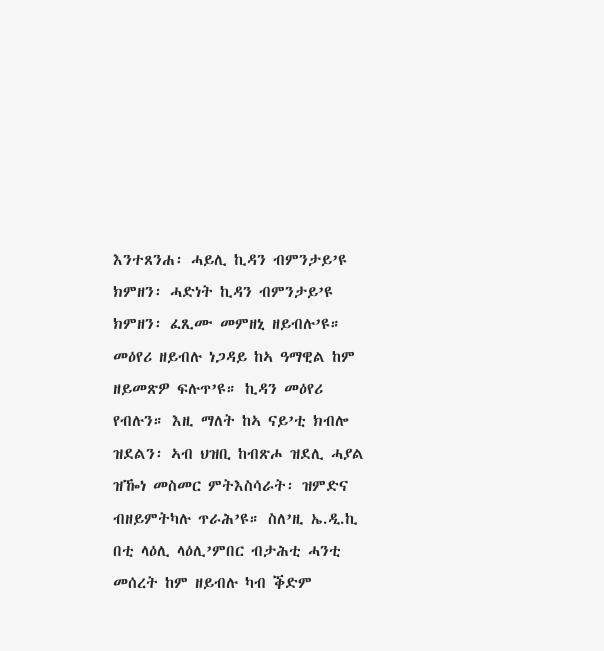እንተጸንሐ፡ ሓይሊ ኪዳን ብምንታይ’ዩ ክምዘን፡ ሓድነት ኪዳን ብምንታይ’ዩ ክምዘን፡ ፈጺሙ መምዘኒ ዘይብሉ’ዩ። መዕየሪ ዘይብሉ ነጋዳይ ከኣ ዓማዊል ከም ዘይመጽዎ ፍሉጥ’ዩ። ኪዳን መዕየሪ የብሉን። እዚ ማለት ከኣ ናይ’ቲ ክብሎ ዝደልን፡ ኣብ ህዝቢ ከብጽሖ ዝደሊ ሓያል ዝዀነ መስመር ምትእስሳራት፡ ዝምድና ብዘይምትካሉ ጥራሕ’ዩ። ስለ’ዚ ኤ.ዲ.ኪ በቲ ላዕሊ ላዕሊ’ምበር ብታሕቲ ሓንቲ መሰረት ከም ዘይብሉ ካብ ቕድም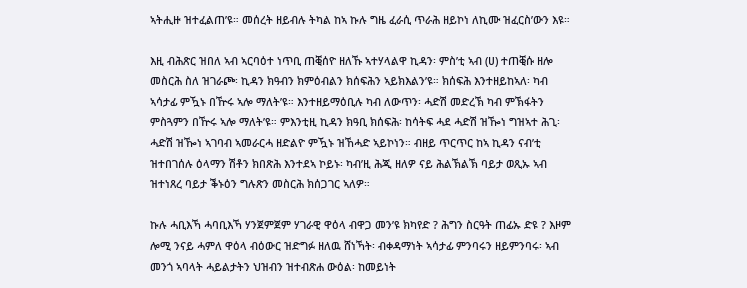ኣትሒዙ ዝተፈልጠ’ዩ። መሰረት ዘይብሉ ትካል ከኣ ኩሉ ግዜ ፈራሲ ጥራሕ ዘይኮነ ለኪሙ ዝፈርስ’ውን እዩ።

እዚ ብሕጽር ዝበለ ኣብ ኣርባዕተ ነጥቢ ጠቒሰዮ ዘለኹ ኣተሃላልዋ ኪዳን፡ ምስ’ቲ ኣብ (ሀ) ተጠቒሱ ዘሎ መስርሕ ስለ ዝገራጮ፡ ኪዳን ክዓብን ክምዕብልን ክሰፍሕን ኣይክእልን’ዩ። ክሰፍሕ እንተዘይከኣለ፡ ካብ ኣሳታፊ ምዃኑ በዅሩ ኣሎ ማለት’ዩ። እንተዘይማዕቢሉ ካብ ለውጥን፡ ሓድሽ መድረኽ ካብ ምኽፋትን ምስጓምን በዅሩ ኣሎ ማለት’ዩ። ምእንቲዚ ኪዳን ክዓቢ ክሰፍሕ፡ ከሳትፍ ሓደ ሓድሽ ዝዀነ ግዝኣተ ሕጊ፡ ሓድሽ ዝዀነ ኣገባብ ኣመራርሓ ዘድልዮ ምዃኑ ዝኸሓድ ኣይኮነን። ብዘይ ጥርጥር ከኣ ኪዳን ናብ’ቲ ዝተበገሰሉ ዕላማን ሽቶን ክበጽሕ እንተደኣ ኮይኑ፡ ካብ’ዚ ሕጂ ዘለዎ ናይ ሕልኽልኽ ባይታ ወጺኡ ኣብ ዝተነጸረ ባይታ ቕኑዕን ግሉጽን መስርሕ ክሰጋገር ኣለዎ።

ኩሉ ሓቢእኻ ሓባቢእኻ ሃንጀምጀም ሃገራዊ ዋዕላ ብዋጋ መን’ዩ ክካየድ ? ሕግን ስርዓት ጠፊኡ ድዩ ? እዞም ሎሚ ንናይ ሓምለ ዋዕላ ብዕውር ዝድግፉ ዘለዉ ሸነኻት፡ ብቀዳማነት ኣሳታፊ ምንባሩን ዘይምንባሩ፡ ኣብ መንጎ ኣባላት ሓይልታትን ህዝብን ዝተብጽሐ ውዕል፡ ከመይነት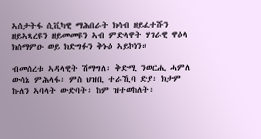ኣሰታትፋ ሲቪካዊ ማሕበራት ክሳብ ዘይፈተሹን ዘይኣጻረዩን ዘይመመዩን ኣብ ምድላዋት ሃገራዊ ዋዕላ ክሰማምዑ ወይ ክድግፉን ቅኑዕ ኣይኮነን።

ብመሰረቱ ኣዳላዊት ሽማግለ፡ ቅድሚ ንወርሒ ሓምለ ውሳኔ ምሕላፋ፡ ምስ ህዝቢ ተራኺባ ድያ፡ ክታም ኩለን ኣባላት ውድባት፡ ከም ዝተወከለት፡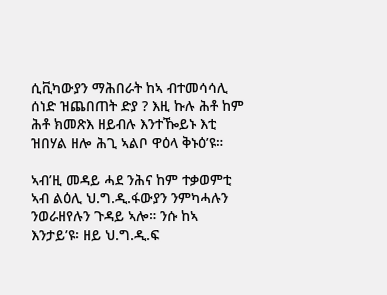ሲቪካውያን ማሕበራት ከኣ ብተመሳሳሊ ሰነድ ዝጨበጠት ድያ ? እዚ ኩሉ ሕቶ ከም ሕቶ ክመጽእ ዘይብሉ እንተዀይኑ እቲ ዝበሃል ዘሎ ሕጊ ኣልቦ ዋዕላ ቅኑዕ’ዩ።

ኣብ’ዚ መዳይ ሓደ ንሕና ከም ተቃወምቲ ኣብ ልዕሊ ህ.ግ.ዲ.ፋውያን ንምካሓሉን ንወራዘየሉን ጉዳይ ኣሎ። ንሱ ከኣ እንታይ’ዩ፡ ዘይ ህ.ግ.ዲ.ፍ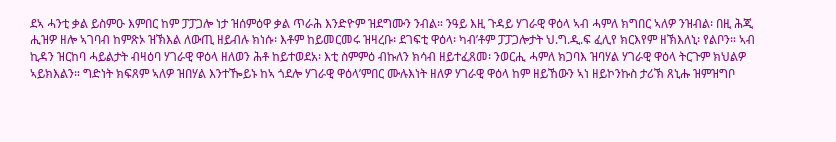ደኣ ሓንቲ ቃል ይስምዑ እምበር ከም ፓፓጋሎ ነታ ዝሰምዕዋ ቃል ጥራሕ እንድዮም ዝደግሙን ንብል። ንዓይ እዚ ጉዳይ ሃገራዊ ዋዕላ ኣብ ሓምለ ክግበር ኣለዎ ንዝብል፡ በዚ ሕጂ ሒዝዎ ዘሎ ኣገባብ ከምጽኦ ዝኽእል ለውጢ ዘይብሉ ክነሱ፡ እቶም ከይመርመሩ ዝዛረቡ፡ ደገፍቲ ዋዕላ፡ ካብ’ቶም ፓፓጋሎታት ህ.ግ.ዲ.ፍ ፈሊየ ክርእየም ዘኽእለኒ፡ የልቦን። ኣብ ኪዳን ዝርከባ ሓይልታት ብዛዕባ ሃገራዊ ዋዕላ ዘለወን ሕቶ ከይተወደአ፡ እቲ ስምምዕ ብኩለን ክሳብ ዘይተፈጸመ፡ ንወርሒ ሓምለ ክጋባእ ዝባሃል ሃገራዊ ዋዕላ ትርጉም ክህልዎ ኣይክእልን። ግድነት ክፍጸም ኣለዎ ዝበሃል እንተዀይኑ ከኣ ጎደሎ ሃገራዊ ዋዕላ’ምበር ሙሉእነት ዘለዎ ሃገራዊ ዋዕላ ከም ዘይኸውን ኣነ ዘይኮንኩስ ታሪኽ ጸኒሑ ዝምዝግቦ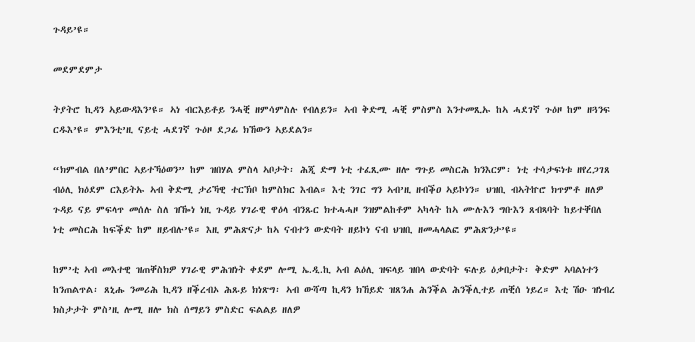ጉዳይ’ዩ።

መደምደምታ

ትያትሮ ኪዳን ኣይውዳእን’ዩ። ኣነ ብርእይቶይ ንሓቒ ዘምሳምስሉ የብለይን። ኣብ ቅድሚ ሓቒ ምስምስ እንተመጺኡ ከኣ ሓደገኛ ጉዕዞ ከም ዘጓንፍ ርዱእ’ዩ። ምእንቲ’ዚ ናይቲ ሓደገኛ ጉዕዞ ደጋፊ ክኸውን ኣይደልን።

“ክምብል በለ’ምበር ኣይተኻዕወን” ከም ዝበሃል ምስላ ኣቦታት፡ ሕጂ ድማ ነቲ ተፈጺሙ ዘሎ ግጉይ መስርሕ ክንእርም፡ ነቲ ተሳታፍነቱ ዘየረጋገጸ ብዕሊ ክዕደም ርእይትኡ ኣብ ቅድሚ ታሪኻዊ ተርኽቦ ከምስክር እብል። እቲ ንገር ግን ኣብ’ዚ ዘብቕዐ ኣይኮነን። ህዝቢ ብኣትኵሮ ክጥምቶ ዘለዎ ጉዳይ ናይ ምፍላጥ መሰሉ ስለ ዝዀነ ነዚ ጉዳይ ሃገራዊ ዋዕላ ብንጹር ክተሓሓዞ ንዝምልከቶም ኣካላት ከኣ ሙሉእን ግቡእን ጸብጻባት ከይተቐበለ ነቲ መስርሕ ከፍቕድ ከም ዘይብሉ’ዩ። እዚ ምሕጽናታ ከኣ ናብተን ውድባት ዘይኮነ ናብ ህዝቢ ዘመሓላልፎ ምሕጽንታ’ዩ።

ከም’ቲ ኣብ መእተዊ ዝጠቐስክዎ ሃገራዊ ምሕዝነት ቀደም ሎሚ ኤ.ዲ.ኪ ኣብ ልዕሊ ዝፍላይ ዝበላ ውድባት ፍሉይ ዕቃበታት፡ ቅድም ኣባልነተን ከንጠልጥል፡ ጸኒሑ ንመሪሕ ኪዳን ዘቕረብኦ ሕጹይ ክነጽግ፡ ኣብ ውሻጣ ኪዳን ክኸይድ ዝጸንሐ ሕንቕል ሕንቕሊተይ ጠቒሰ ነይረ። እቲ ሽዑ ዝነብረ ክስታታት ምስ’ዚ ሎሚ ዘሎ ክስ ሰማይን ምስድር ፍልልይ ዘለዎ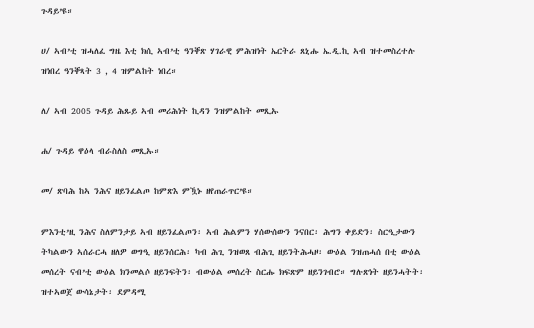ጉዳይ’ዩ።

ሀ/ ኣብ’ቲ ዝሓለፈ ግዜ እቲ ክሲ ኣብ’ቲ ዓንቐጽ ሃገራዊ ምሕዝነት ኤርትራ ጸኒሑ ኤ.ዲ.ኪ ኣብ ዝተመስረተሉ ዝነበረ ዓንቐጻት 3 , 4 ዝምልከት ነበረ።

ለ/ ኣብ 2005 ጉዳይ ሕጹይ ኣብ መሪሕነት ኪዳን ንዝምልከት መጺኡ

ሐ/ ጉዳይ ዋዕላ ብራስለስ መጺኡ።

መ/ ጽባሕ ከኣ ንሕና ዘይንፈልጦ ከምጽእ ምዃኑ ዘየጠራጥር’ዩ።

ምእንቲ’ዚ ንሕና ስለምንታይ ኣብ ዘይንፈልጦን፡ ኣብ ሕልምን ሃሰውሰውን ንናበር፡ ሕግን ቀይድን፡ ስርዒታውን ትካልውን ኣሰራርሓ ዘለዎ ወግዒ ዘይንሰርሕ፡ ካብ ሕጊ ንዝወጸ ብሕጊ ዘይንትሕሓዞ፡ ውዕል ንዝጠሓሰ በቲ ውዕል መሰረት ናብ’ቲ ውዕል ክንመልሶ ዘይንፍትን፡ ብውዕል መሰረት ስርሑ ክፍጽም ዘይንገብሮ። ግሉጽነት ዘይንሓትት፡ ዝተኣወጀ ውሳኔታት፡ ደምዳሚ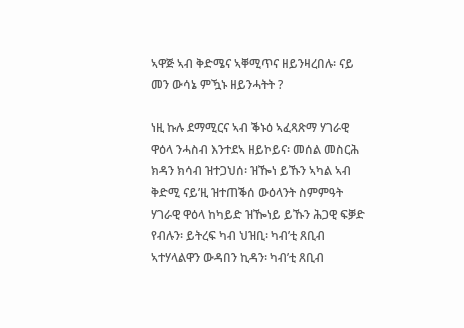ኣዋጅ ኣብ ቅድሜና ኣቐሚጥና ዘይንዛረበሉ፡ ናይ መን ውሳኔ ምዃኑ ዘይንሓትት ?

ነዚ ኩሉ ደማሚርና ኣብ ቕኑዕ ኣፈጻጽማ ሃገራዊ ዋዕላ ንሓስብ እንተደኣ ዘይኮይና፡ መሰል መስርሕ ክዳን ክሳብ ዝተጋህሰ፡ ዝዀነ ይኹን ኣካል ኣብ ቅድሚ ናይ’ዚ ዝተጠቕሰ ውዕላንት ስምምዓት ሃገራዊ ዋዕላ ከካይድ ዝዀነይ ይኹን ሕጋዊ ፍቓድ የብሉን፡ ይትረፍ ካብ ህዝቢ፡ ካብ’ቲ ጸቢብ ኣተሃላልዋን ውዳበን ኪዳን፡ ካብ’ቲ ጸቢብ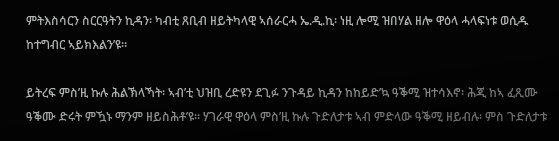ምትእስሳርን ስርርዓትን ኪዳን፡ ካብቲ ጸቢብ ዘይትካላዊ ኣሰራርሓ ኤ.ዲ.ኪ፡ ነዚ ሎሚ ዝበሃል ዘሎ ዋዕላ ሓላፍነቱ ወሲዱ ከተግብር ኣይክእልን’ዩ።

ይትረፍ ምስ’ዚ ኩሉ ሕልኽላኻት፡ ኣብ’ቲ ህዝቢ ረድዩን ደጊፉ ንጉዳይ ኪዳን ከከይድ’ኳ ዓቕሚ ዝተሳእኖ፡ ሕጂ ከኣ ፈጺሙ ዓቕሙ ድሩት ምዃኑ ማንም ዘይስሕቶ’ዩ። ሃገራዊ ዋዕላ ምስ’ዚ ኩሉ ጉድለታቱ ኣብ ምድላው ዓቕሚ ዘይብሉ፡ ምስ ጉድለታቱ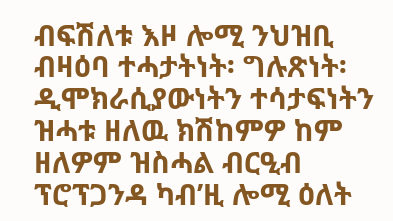ብፍሽለቱ እዞ ሎሚ ንህዝቢ ብዛዕባ ተሓታትነት፡ ግሉጽነት፡ ዲሞክራሲያውነትን ተሳታፍነትን ዝሓቱ ዘለዉ ክሽከምዎ ከም ዘለዎም ዝስሓል ብርዒብ ፕሮፕጋንዳ ካብ’ዚ ሎሚ ዕለት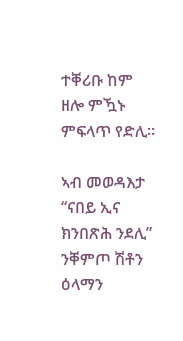ተቐሪቡ ከም ዘሎ ምዃኑ ምፍላጥ የድሊ።

ኣብ መወዳእታ “ናበይ ኢና ክንበጽሕ ንደሊ” ንቐምጦ ሽቶን ዕላማን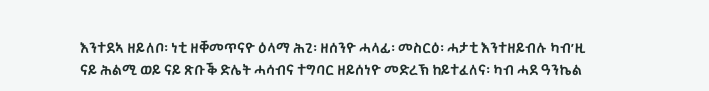እንተደኣ ዘይለቦ፡ ነቲ ዘቐመጥናዮ ዕላማ ሕጊ፡ ዘሰንዮ ሓላፊ፡ መስርዕ፡ ሓታቲ እንተዘይብሉ ካብ’ዚ ናይ ሕልሚ ወይ ናይ ጽቡቕ ድሌት ሓሳብና ተግባር ዘይሰነዮ መድረኽ ከይተፈለና፡ ካብ ሓደ ዓንኬል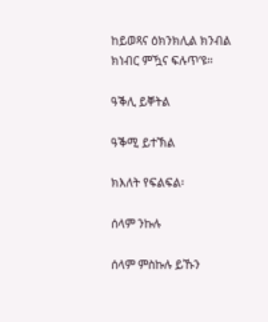ከይወጻና ዕክንክሊል ክንብል ክነብር ምዃና ፍሉጥ’ዩ።

ዓቕሊ ይቐትል

ዓቕሚ ይተኽል

ክእለት የፍልፍል፡

ሰላም ንኩሉ

ሰላም ምስኩሉ ይኹን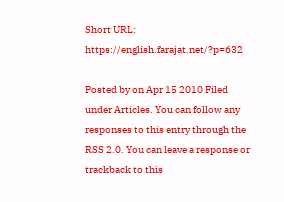Short URL: https://english.farajat.net/?p=632

Posted by on Apr 15 2010 Filed under Articles. You can follow any responses to this entry through the RSS 2.0. You can leave a response or trackback to this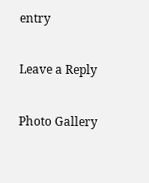entry

Leave a Reply

Photo Gallery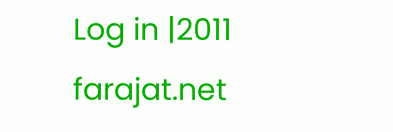Log in |2011 farajat.net